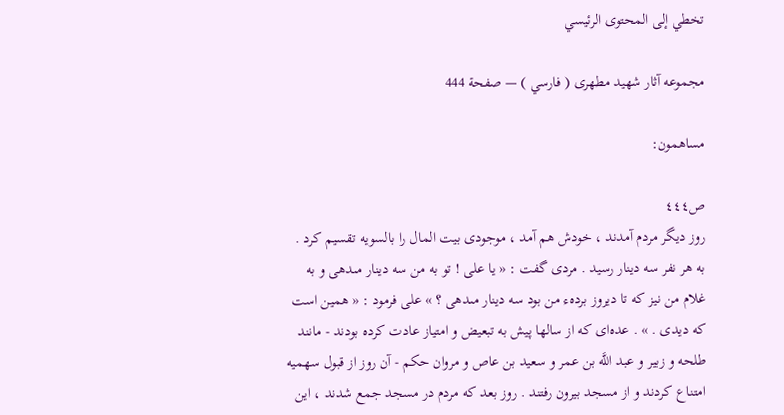تخطي إلى المحتوى الرئيسي

مجموعه آثار شهيد مطهرى ( فارسي ) — صفحة 444

مساهمون:

ص٤٤٤
روز ديگر مردم آمدند ، خودش هم آمد ، موجودى بيت المال را بالسويه تقسيم كرد . به هر نفر سه دينار رسيد . مردى گفت : « يا على ! تو به من سه دينار مىدهى و به غلام من نيز كه تا ديروز بردهء من بود سه دينار مىدهى ؟ » على فرمود : « همين است كه ديدى . » . عده‌اى كه از سالها پيش به تبعيض و امتياز عادت كرده بودند - مانند طلحه و زبير و عبد اللَّه بن عمر و سعيد بن عاص و مروان حكم - آن روز از قبول سهميه امتناع كردند و از مسجد بيرون رفتند . روز بعد كه مردم در مسجد جمع شدند ، اين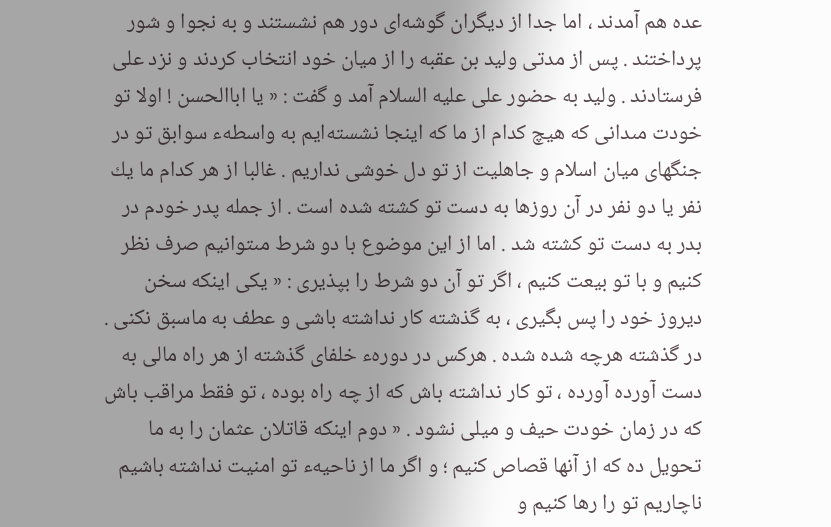عده هم آمدند ، اما جدا از ديگران گوشه‌اى دور هم نشستند و به نجوا و شور پرداختند . پس از مدتى وليد بن عقبه را از ميان خود انتخاب كردند و نزد على فرستادند . وليد به حضور على عليه السلام آمد و گفت : « يا اباالحسن ! اولا تو خودت مىدانى كه هيچ كدام از ما كه اينجا نشسته‌ايم به واسطهء سوابق تو در جنگهاى ميان اسلام و جاهليت از تو دل خوشى نداريم . غالبا از هر كدام ما يك نفر يا دو نفر در آن روزها به دست تو كشته شده است . از جمله پدر خودم در بدر به دست تو كشته شد . اما از اين موضوع با دو شرط مىتوانيم صرف نظر كنيم و با تو بيعت كنيم ، اگر تو آن دو شرط را بپذيرى : « يكى اينكه سخن ديروز خود را پس بگيرى ، به گذشته كار نداشته باشى و عطف به ماسبق نكنى . در گذشته هرچه شده شده . هركس در دورهء خلفاى گذشته از هر راه مالى به دست آورده آورده ، تو كار نداشته باش كه از چه راه بوده ، تو فقط مراقب باش كه در زمان خودت حيف و ميلى نشود . « دوم اينكه قاتلان عثمان را به ما تحويل ده كه از آنها قصاص كنيم ؛ و اگر ما از ناحيهء تو امنيت نداشته باشيم ناچاريم تو را رها كنيم و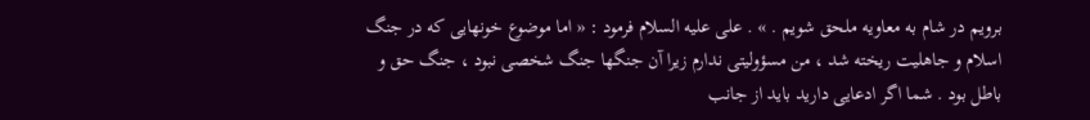برويم در شام به معاويه ملحق شويم . » . على عليه السلام فرمود : « اما موضوع خونهايى كه در جنگ اسلام و جاهليت ريخته شد ، من مسؤوليتى ندارم زيرا آن جنگها جنگ شخصى نبود ، جنگ حق و باطل بود . شما اگر ادعايى داريد بايد از جانب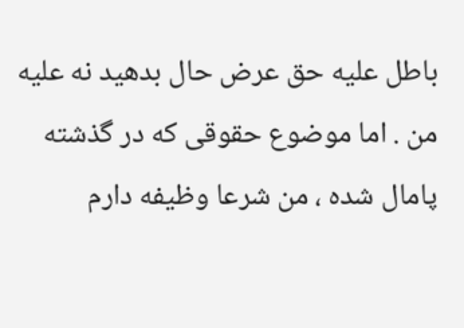باطل عليه حق عرض حال بدهيد نه عليه من . اما موضوع حقوقى كه در گذشته پامال شده ، من شرعا وظيفه دارم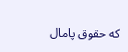كه حقوق پامال